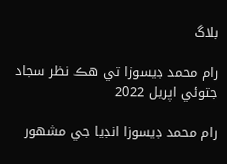بلاگ

رام محمد ڊيسوزا تي هڪ نظر سجاد جتوئي اپريل 2022

رام محمد ڊيسوزا انڊيا جي مشهور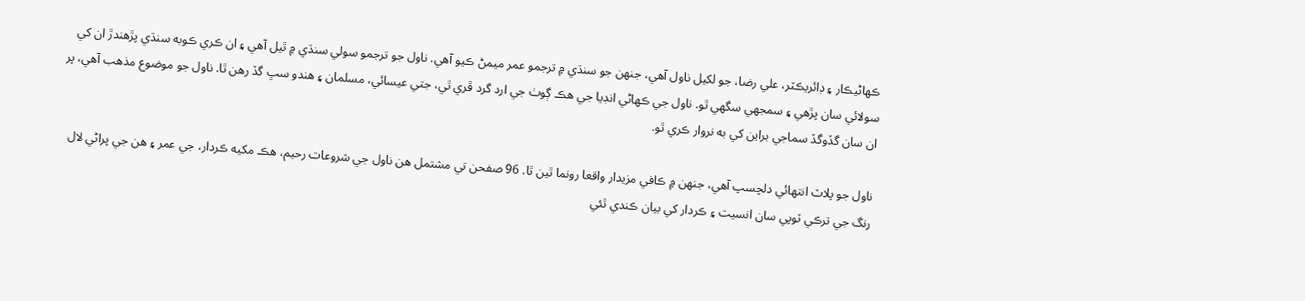ڪهاڻيڪار ۽ ڊائريڪٽر، علي رضا، جو لکيل ناول آهي، جنهن جو سنڌي ۾ ترجمو عمر ميمڻ ڪيو آهي. ناول جو ترجمو سولي سنڌي ۾ ٿيل آهي ۽ ان ڪري ڪوبه سنڌي پڙهندڙ ان کي سولائي سان پڙهي ۽ سمجهي سگهي ٿو. ناول جي ڪهاڻي انڊيا جي هڪ ڳوٺ جي ارد گرد ڦري ٿي، جتي عيسائي، مسلمان ۽ هندو سڀ گڏ رهن ٿا. ناول جو موضوع مذهب آهي، پر ان سان گڏوگڏ سماجي براين کي به نروار ڪري ٿو.

ناول جو پلاٽ انتهائي دلچسپ آهي، جنهن ۾ ڪافي مزيدار واقعا رونما ٿين ٿا. 96 صفحن تي مشتمل هن ناول جي شروعات رحيم، هڪ مکيه ڪردار، جي عمر ۽ هن جي پراڻي لال رنگ جي ترڪي ٽوپي سان انسيت ۽ ڪردار کي بيان ڪندي ٿئي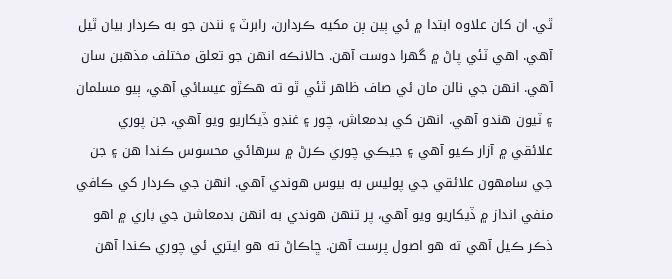ٿي. ان کان علاوه ابتدا ۾ ئي ٻين ٻن مکيه ڪردارن، رابرٽ ۽ نندن جو به ڪردار بيان ٿيل آهي. اهي ٽئي پاڻ ۾ گهرا دوست آهن. حالانڪه انهن جو تعلق مختلف مذهبن سان آهي. انهن جي نالن مان ئي صاف ظاهر ٿئي ٿو ته هڪڙو عيسائي آهي، ٻيو مسلمان ۽ ٽيون هندو آهي. انهن کي بدمعاش، چور ۽ غنڊو ڏيکاريو ويو آهي، جن پوري علائقي ۾ آزار ڪيو آهي ۽ جيڪي چوري ڪرڻ ۾ سرهائي محسوس ڪندا هن ۽ جن جي سامهون علائقي جي پوليس به بيوس هوندي آهي. انهن جي ڪردار کي ڪافي منفي انداز ۾ ڏيکاريو ويو آهي، پر تنهن هوندي به انهن بدمعاشن جي باري ۾ اهو ذڪر ڪيل آهي ته هو اصول پرست آهن. ڇاڪاڻ ته هو ايتري ئي چوري ڪندا آهن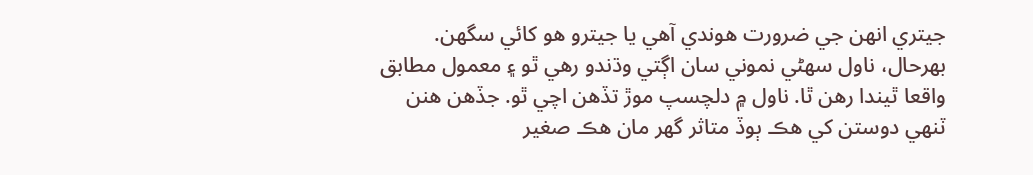جيتري انهن جي ضرورت هوندي آهي يا جيترو هو کائي سگهن.  بهرحال، ناول سهڻي نموني سان اڳتي وڌندو رهي ٿو ۽ معمول مطابق واقعا ٿيندا رهن ٿا. ناول ۾ دلچسپ موڙ تڏهن اچي ٿو. جڏهن هنن ٽنهي دوستن کي هڪ ٻوڏ متاثر گهر مان هڪ صغير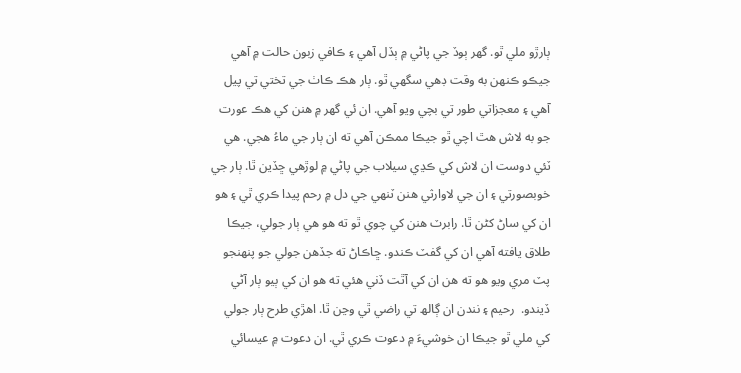ٻارڙو ملي ٿو. گهر ٻوڏ جي پاڻي ۾ ٻڏل آهي ۽ ڪافي زبون حالت ۾ آهي جيڪو ڪنهن به وقت ڊهي سگهي ٿو. ٻار هڪ ڪاٺ جي تختي تي پيل آهي ۽ معجزاتي طور تي بچي ويو آهي. ان ئي گهر ۾ هنن کي هڪ عورت جو به لاش هٿ اچي ٿو جيڪا ممڪن آهي ته ان ٻار جي ماءُ هجي. هي ٽئي دوست ان لاش کي ڪڍي سيلاب جي پاڻي ۾ لوڙهي ڇڏين ٿا. ٻار جي خوبصورتي ۽ ان جي لاوارثي هنن ٽنهي جي دل ۾ رحم پيدا ڪري ٿي ۽ هو ان کي ساڻ کڻن ٿا. رابرٽ هنن کي چوي ٿو ته هو هي ٻار جولي، جيڪا طلاق يافته آهي ان کي گفٽ ڪندو. ڇاڪاڻ ته جڏهن جولي جو پنهنجو پٽ مري ويو هو ته هن ان کي آٿت ڏني هئي ته هو ان کي ٻيو ٻار آڻي ڏيندو.  رحيم ۽ نندن ان ڳالھ تي راضي ٿي وڃن ٿا. اهڙي طرح ٻار جولي کي ملي ٿو جيڪا ان خوشيءَ ۾ دعوت ڪري ٿي. ان دعوت ۾ عيسائي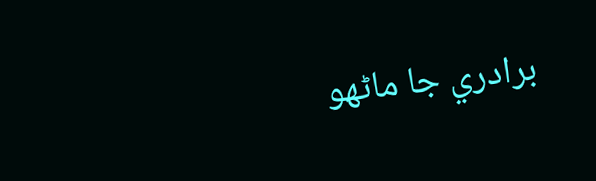برادري جا ماڻهو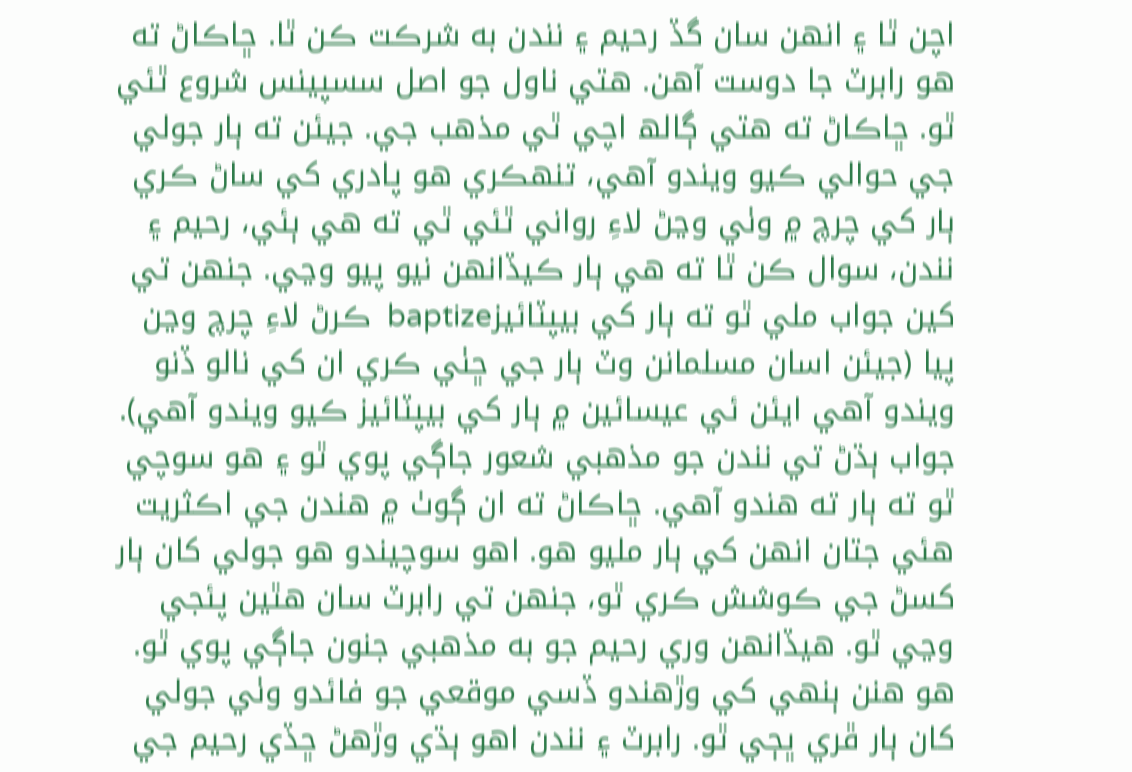اچن ٿا ۽ انهن سان گڏ رحيم ۽ نندن به شرڪت ڪن ٿا. ڇاڪاڻ ته هو رابرٽ جا دوست آهن. هتي ناول جو اصل سسپينس شروع ٿئي ٿو. ڇاڪاڻ ته هتي ڳالھ اچي ٿي مذهب جي. جيئن ته ٻار جولي جي حوالي ڪيو ويندو آهي، تنهڪري هو پادري کي ساڻ ڪري ٻار کي چرچ ۾ وٺي وڃڻ لاءِ رواني ٿئي ٿي ته هي ٻئي، رحيم ۽ نندن، سوال ڪن ٿا ته هي ٻار ڪيڏانهن نيو پيو وڃي. جنهن تي کين جواب ملي ٿو ته ٻار کي بيپٽائيزbaptize  ڪرڻ لاءِ چرچ وڃن پيا (جيئن اسان مسلمانن وٽ ٻار جي ڇٺي ڪري ان کي نالو ڏنو ويندو آهي ايئن ئي عيسائين ۾ ٻار کي بيپٽائيز ڪيو ويندو آهي). جواب ٻڌڻ تي نندن جو مذهبي شعور جاڳي پوي ٿو ۽ هو سوچي ٿو ته ٻار ته هندو آهي. ڇاڪاڻ ته ان ڳوٺ ۾ هندن جي اڪثريت هئي جتان انهن کي ٻار مليو هو. اهو سوچيندو هو جولي کان ٻار کسڻ جي ڪوشش ڪري ٿو، جنهن تي رابرٽ سان هٿين پئجي وڃي ٿو. هيڏانهن وري رحيم جو به مذهبي جنون جاڳي پوي ٿو. هو هنن ٻنهي کي وڙهندو ڏسي موقعي جو فائدو وٺي جولي کان ٻار ڦري ڀڄي ٿو. رابرٽ ۽ نندن اهو ٻڌي وڙهڻ ڇڏي رحيم جي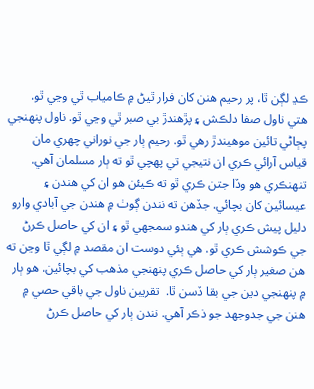ڪڍ لڳن ٿا، پر رحيم هنن کان فرار ٿيڻ ۾ ڪامياب ٿي وڃي ٿو. هتي ناول صفا دلڪش ۽ پڙهندڙ بي صبر ٿي وڃي ٿو. ناول پنهنجي پڄاڻي تائين موهيندڙ رهي ٿو. رحيم ٻار جي نوراني چهري مان قياس آرائي ڪري ان نتيجي تي پهچي ٿو ته ٻار مسلمان آهي. تنهنڪري هو وڏا جتن ڪري ٿو ته ڪيئن هو ان کي هندن ۽ عيسائين کان بچائي. جڏهن ته نندن ڳوٺ ۾ هندن جي آبادي وارو دليل پيش ڪري ٻار کي هندو سمجهي ٿو ۽ ان کي حاصل ڪرڻ جي ڪوشش ڪري ٿو. هي ٻئي دوست ان مقصد ۾ لڳي ٿا وڃن ته هن صغير ٻار کي حاصل ڪري پنهنجي مذهب کي بچائين. هو ٻار ۾ پنهنجي دين جي بقا ڏسن ٿا.  تقريبن ناول جي باقي حصي ۾ هنن جي جدوجهد جو ذڪر آهي. نندن ٻار کي حاصل ڪرڻ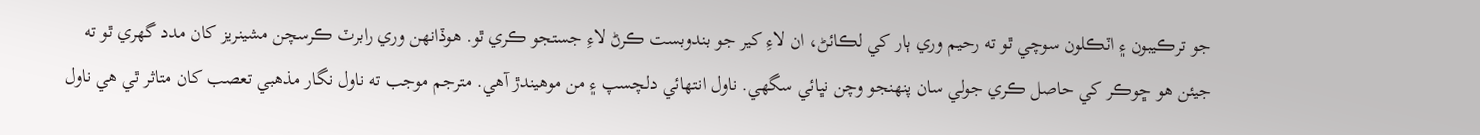جو ترڪيبون ۽ اٽڪلون سوچي ٿو ته رحيم وري ٻار کي لڪائڻ، ان لاءِ کير جو بندوبست ڪرڻ لاءِ جستجو ڪري ٿو. هوڏانهن وري رابرٽ ڪرسچن مشينريز کان مدد گهري ٿو ته جيئن هو ڇوڪر کي حاصل ڪري جولي سان پنهنجو وچن نڀائي سگهي. ناول انتهائي دلچسپ ۽ من موهيندڙ آهي. مترجم موجب ته ناول نگار مذهبي تعصب کان متاثر ٿي هي ناول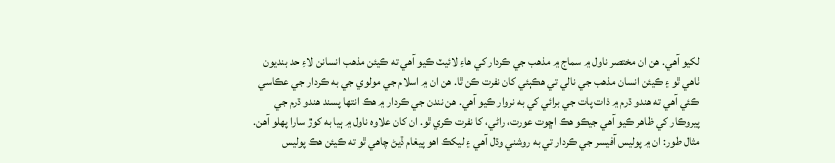لکيو آهي. هن ان مختصر ناول ۾ سماج ۾ مذهب جي ڪردار کي هاءِ لائيٽ ڪيو آهي ته ڪيئن مذهب انسانن لاءِ حد بنديون ٺاهي ٿو ۽ ڪيئن انسان مذهب جي نالي تي هڪٻئي کان نفرت ڪن ٿا. هن ان ۾ اسلام جي مولوي جي به ڪردار جي عڪاسي ڪئي آهي ته هندو ڌرم ۾ ذات پات جي برائي کي به نروار ڪيو آهي. هن نندن جي ڪردار ۾ هڪ انتها پسند هندو ڌرم جي پيروڪار کي ظاهر ڪيو آهي جيڪو هڪ اڇوت عورت، راڻي، کا نفرت ڪري ٿو. ان کان علاوه ناول ۾ ٻيا به کوڙ سارا پهلو آهن. مثال طور: ان ۾ پوليس آفيسر جي ڪردار تي به روشني وڌل آهي ۽ ليکڪ اهو پيغام ڏيڻ چاهي ٿو ته ڪيئن هڪ پوليس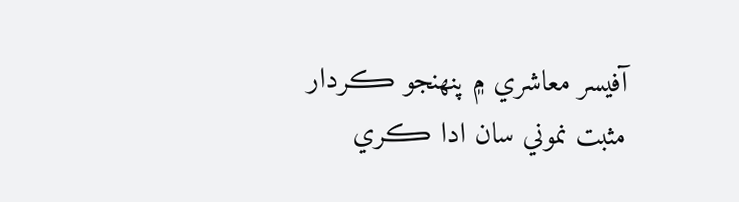آفيسر معاشري ۾ پنھنجو ڪردار مثبت نموني سان ادا ڪري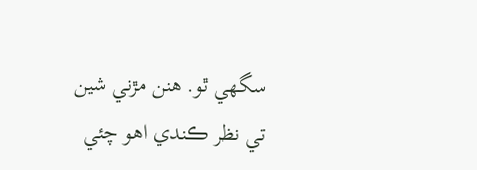سگهي ٿو. هنن مڙني شين تي نظر ڪندي اهو چئي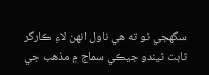سگهجي ٿو ته هي ناول انهن لاءِ ڪارگر ثابت ٿيندو جيڪي سماج ۾ مذهب جي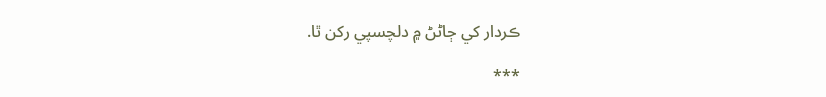ڪردار کي ڄاڻڻ ۾ دلچسپي رکن ٿا.

***